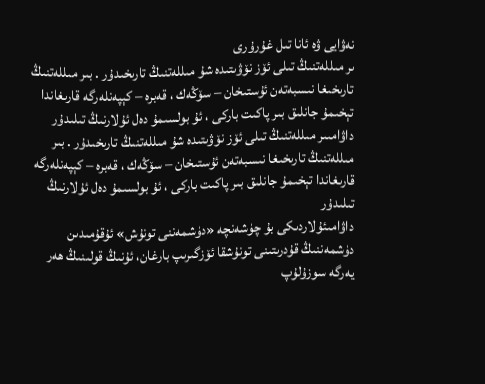نەۋايى ۋە ئانا تىل غۇرۇرى
ىر مىللەتنىڭ تىلى ئۆز نۆۋىتىدە شۇ مىللەتنىڭ تارىخىدۇر . بىر مىللەتنىڭ تارىخىغا نىسبەتەن ئۇستىخان – سۆڭەك ، قەبرە – كېپەنلەرگە قارىغاندا تېخىمۇ جانلىق بىر پاكىت باركى ، ئۇ بولسىمۇ دەل ئۇلارنىڭ تىلىدۇر
داۋامىىر مىللەتنىڭ تىلى ئۆز نۆۋىتىدە شۇ مىللەتنىڭ تارىخىدۇر . بىر مىللەتنىڭ تارىخىغا نىسبەتەن ئۇستىخان – سۆڭەك ، قەبرە – كېپەنلەرگە قارىغاندا تېخىمۇ جانلىق بىر پاكىت باركى ، ئۇ بولسىمۇ دەل ئۇلارنىڭ تىلىدۇر
داۋامىئۇلاردىكى بۇ چۈشەنچە «دۈشمەننى تونۇش» ئۇقۇمىدىن دۈشمەننىڭ قۇدرىتىنى تونۇشقا ئۆزگىرىپ بارغان، ئۇنىڭ قولىنىڭ ھەر يەرگە سوزۇلۇپ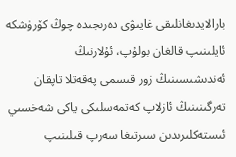بارالايدىغانلىقى غايىۋى دەرىجىدە چوڭ كۆرۈشكە ئايلىنىپ قالغان بولۇپ، ئۇلارنىڭ ئەندىشىسىنىڭ زور قىسمى پەقەتلا تاپقان تەرگىنىنىڭ ئازلاپ كەتمەسلىكى ياكى شەخسىي ئىستەكلىرىدىن سىرتىغا سەرپ قىلىنىپ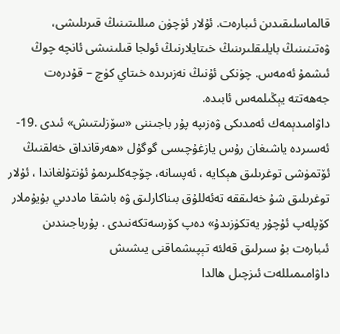قالماسلىقىدىن ئىبارەت. ئۇلار ئۈچۈن مىللىتىنىڭ قىرىلىشى، ۋەتىنىنىڭ بايلىقلىرىنىڭ خىتايلارنىڭ ئولجا قىلىنىشى ئانچە چوڭ ئىشمۇ ئەمەس. چۈنكى ئۇنىڭ نەزىرىدە خىتاي كۈچ – قۇدرەت جەھەتتە يېڭىلمەس ئابىدە.
داۋامىدېمەك ئەمدىكى ۋەزىپە پۇر باجىننى «سۆزلىتىش» ئىدى .19- ئەسىردە ياشىغان رۇس يازغۇچىسى گوگۇل «ھەرقانداق خەلقنىڭ ئۆتمۈشى توغرىلىق ھېكايە ، ئەپسانە، چۆچەكلىرىمۇ ئۇنتۇلغاندا ، ئۇلار توغرىلىق شۇ خەلىققە تەئەللۇق بىناكارلىق ۋە باشقا ماددىي بۇيۇملار كۆپلەپ ئۇچۇر يەتكۈزىدۇ» دەپ كۆرسەتكەنىدى . پۇرباجىندىن ئىبارەت بۇ سىرلىق قەلئە تېپىشماقنى يىشىش
داۋامىمىللەت ئىزچىل ھالدا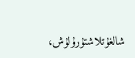شالغۇتلاشتۇرۇلۇش،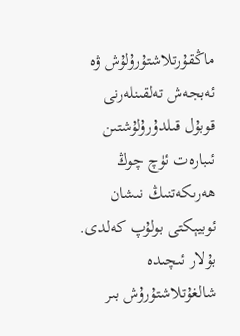ماڭقۇرتلاشتۇرۇلۇش ۋە ئەبجەش تەلقىنلەرنى قوبۇل قىلدۇرۇلۇشتىن ئىبارەت ئۈچ چوڭ ھەرىكەتنىڭ نىشان ئوبيېكتى بولۇپ كەلدى. بۇلار ئىچىدە شالغۇتلاشتۇرۇش بىر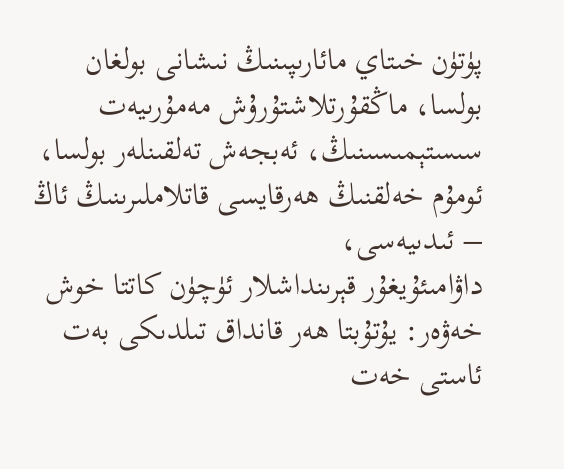پۈتۈن خىتاي مائارىپىنىڭ نىشانى بولغان بولسا، ماڭقۇرتلاشتۇرۇش مەمۇرىيەت سىستېمىسىنىڭ، ئەبجەش تەلقىنلەر بولسا، ئومۇم خەلقنىڭ ھەرقايسى قاتلاملىرىنىڭ ئاڭ – ئىدىيەسى،
داۋامىئۇيغۇر قېرىنداشلار ئۈچۈن كاتتا خوش خەۋەر: يۇتۇبتا ھەر قانداق تىلدىكى بەت ئاستى خەت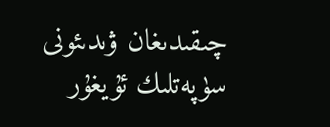چىقىدىغان ۋىدىئونى سۈپەتلىك ئۇيغۇر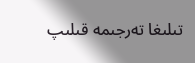تىلىغا تەرجىمە قىلىپ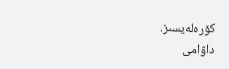كۆرەلەيسىز.
داۋامى